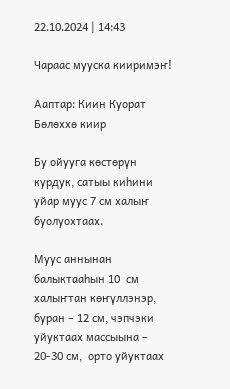22.10.2024 | 14:43

Чараас мууска кииримэҥ!

Ааптар: Киин Куорат
Бөлөххө киир

Бу ойууга көстөрүн курдук, сатыы киһини уйар муус 7 см халыҥ буолуохтаах.

Муус аннынан балыктааһын 10  см халыҥтан көҥүллэнэр, буран – 12 см, чэпчэки уйуктаах массыына – 20-30 см,  орто уйуктаах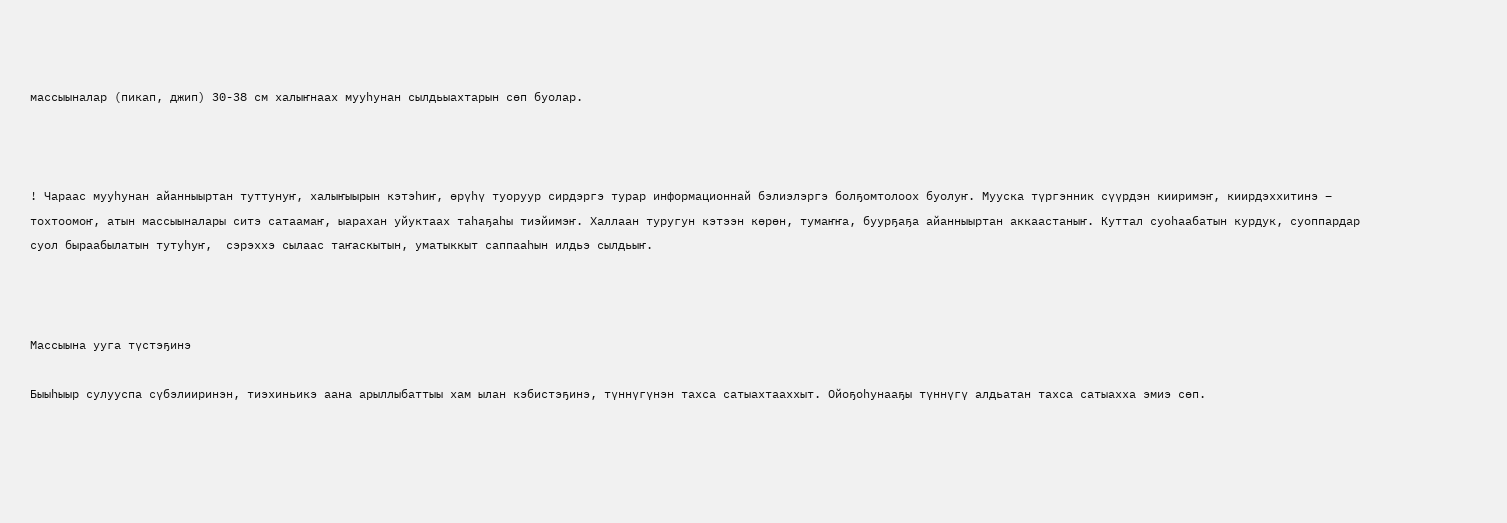массыыналар (пикап, джип) 30-38 см халыҥнаах мууһунан сылдьыахтарын сөп буолар.



! Чараас мууһунан айанныыртан туттунуҥ, халыҥыырын кэтэһиҥ, өрүһү туоруур сирдэргэ турар информационнай бэлиэлэргэ болҕомтолоох буолуҥ. Мууска түргэнник сүүрдэн кииримэҥ, киирдэххитинэ – тохтоомоҥ, атын массыыналары ситэ сатаамаҥ, ыарахан уйуктаах таһаҕаһы тиэйимэҥ. Халлаан туругун кэтээн көрөн, тумаҥҥа, буурҕаҕа айанныыртан аккаастаныҥ. Куттал суоһаабатын курдук, суоппардар суол быраабылатын тутуһуҥ,  сэрэххэ сылаас таҥаскытын, уматыккыт саппааһын илдьэ сылдьыҥ.



Массыына ууга түстэҕинэ

Быыһыыр сулууспа сүбэлииринэн, тиэхиньикэ аана арыллыбаттыы хам ылан кэбистэҕинэ, түннүгүнэн тахса сатыахтааххыт. Ойоҕоһунааҕы түннүгү алдьатан тахса сатыахха эмиэ сөп.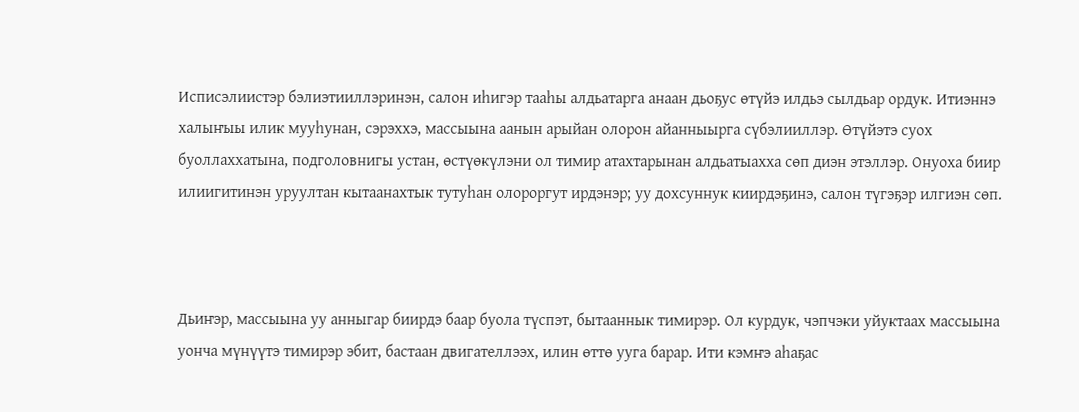Исписэлиистэр бэлиэтииллэринэн, салон иһигэр тааһы алдьатарга анаан дьоҕус өтүйэ илдьэ сылдьар ордук. Итиэннэ халыҥыы илик мууһунан, сэрэххэ, массыына аанын арыйан олорон айанныырга сүбэлииллэр. Өтүйэтэ суох буоллаххатына, подголовнигы устан, өстүөкүлэни ол тимир атахтарынан алдьатыахха сөп диэн этэллэр. Онуоха биир илиигитинэн уруултан кытаанахтык тутуһан олороргут ирдэнэр; уу дохсуннук киирдэҕинэ, салон түгэҕэр илгиэн сөп.



Дьиҥэр, массыына уу анныгар биирдэ баар буола түспэт, бытааннык тимирэр. Ол курдук, чэпчэки уйуктаах массыына уонча мүнүүтэ тимирэр эбит, бастаан двигателлээх, илин өттө ууга барар. Ити кэмҥэ аһаҕас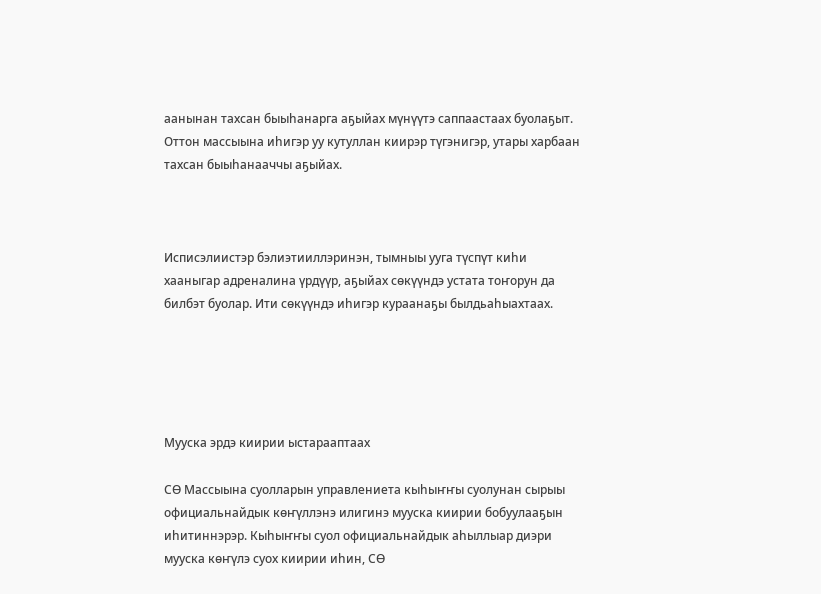аанынан тахсан быыһанарга аҕыйах мүнүүтэ саппаастаах буолаҕыт. Оттон массыына иһигэр уу кутуллан киирэр түгэнигэр, утары харбаан тахсан быыһанааччы аҕыйах.



Исписэлиистэр бэлиэтииллэринэн, тымныы ууга түспүт киһи хааныгар адреналина үрдүүр, аҕыйах сөкүүндэ устата тоҥорун да билбэт буолар. Ити сөкүүндэ иһигэр кураанаҕы былдьаһыахтаах.





Мууска эрдэ киирии ыстарааптаах

СӨ Массыына суолларын управлениета кыһыҥҥы суолунан сырыы официальнайдык көҥүллэнэ илигинэ мууска киирии бобуулааҕын иһитиннэрэр. Кыһыҥҥы суол официальнайдык аһыллыар диэри мууска көҥүлэ суох киирии иһин, СӨ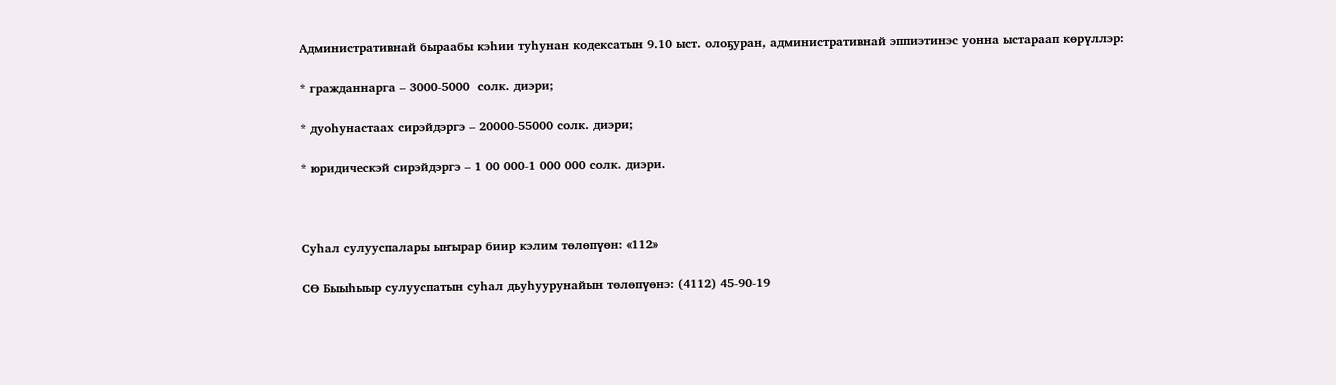Административнай быраабы кэһии туһунан кодексатын 9.10 ыст. олоҕуран, административнай эппиэтинэс уонна ыстараап көрүллэр:

* гражданнарга – 3000-5000  солк. диэри;

* дуоһунастаах сирэйдэргэ – 20000-55000 солк. диэри;

* юридическэй сирэйдэргэ – 1 00 000-1 000 000 солк. диэри.



Суһал сулууспалары ыҥырар биир кэлим төлөпүөн: «112»

СӨ Быыһыыр сулууспатын суһал дьуһуурунайын төлөпүөнэ: (4112) 45-90-19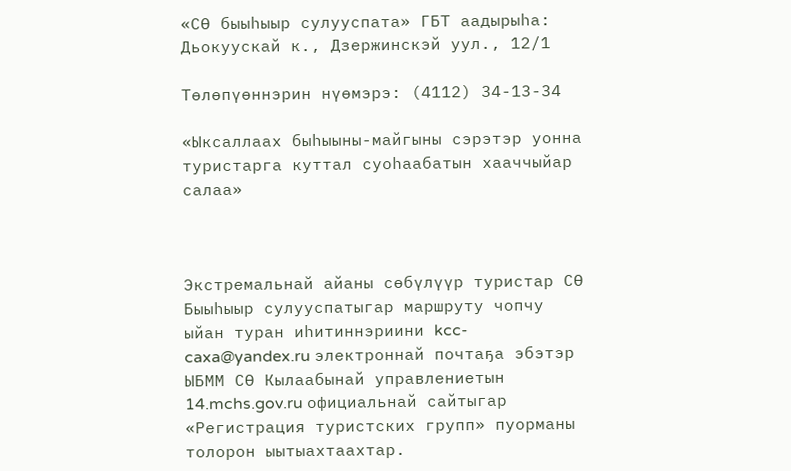«СӨ быыһыыр сулууспата» ГБТ аадырыһа: Дьокуускай к., Дзержинскэй уул., 12/1

Төлөпүөннэрин нүөмэрэ: (4112) 34-13-34

«Ыксаллаах быһыыны-майгыны сэрэтэр уонна туристарга куттал суоһаабатын хааччыйар салаа»



Экстремальнай айаны сөбүлүүр туристар СӨ Быыһыыр сулууспатыгар маршруту чопчу ыйан туран иһитиннэриини kcc-caxa@yandex.ru электроннай почтаҕа эбэтэр ЫБММ СӨ Кылаабынай управлениетын 14.mchs.gov.ru официальнай сайтыгар «Регистрация туристских групп» пуорманы толорон ыытыахтаахтар.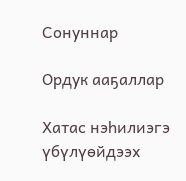Сонуннар

Ордук ааҕаллар

Хатас нэһилиэгэ үбүлүөйдээх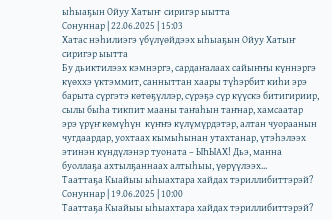ыһыаҕын Ойуу Хатыҥ  сиригэр ыытта
Сонуннар | 22.06.2025 | 15:03
Хатас нэһилиэгэ үбүлүөйдээх ыһыаҕын Ойуу Хатыҥ сиригэр ыытта
Бу дьиктилээх кэмнэргэ, сардаҥалаах сайыҥҥы күннэргэ күөххэ үктэммит, санныттан хаары түһэрбит киһи эрэ барыта сүргэтэ көтөҕүллэр, сүрэҕэ сүр күүскэ битигириир, сылы быһа тикпит мааны таҥаһын таҥнар, хамсаатар эрэ үрүҥ көмүһүн  күҥҥэ күлүмүрдэтэр, алтан чуораанын чугдаардар, уохтаах кымыһынан утахтанар, үтэһэлээх этинэн күндүлэнэр туоната – ЫҺЫАХ! Дьэ, манна буоллаҕа ахтылҕаннаах алтыһыы, үөрүүлээх...
Тааттаҕа Кыайыы ыһыахтара хайдах тэриллибиттэрэй?
Сонуннар | 19.06.2025 | 10:00
Тааттаҕа Кыайыы ыһыахтара хайдах тэриллибиттэрэй?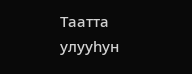Таатта улууһун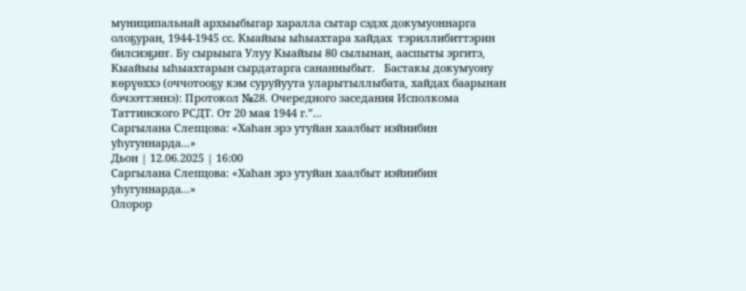муниципальнай архыыбыгар харалла сытар сэдэх докумуоннарга олоҕуран, 1944-1945 сс. Кыайыы ыһыахтара хайдах  тэриллибиттэрин билсиэҕиҥ. Бу сырыыга Улуу Кыайыы 80 сылынан, ааспыты эргитэ, Кыайыы ыһыахтарын сырдатарга сананныбыт.   Бастакы докумуону көрүөххэ (оччотооҕу кэм суруйуута уларытыллыбата, хайдах баарынан бэчээттэннэ): Протокол №28. Очередного заседания Исполкома  Таттинского РСДТ. От 20 мая 1944 г.”...
Саргылана Слепцова: «Хаһан эрэ утуйан хаалбыт иэйиибин уһугуннарда...»
Дьон | 12.06.2025 | 16:00
Саргылана Слепцова: «Хаһан эрэ утуйан хаалбыт иэйиибин уһугуннарда...»
Олорор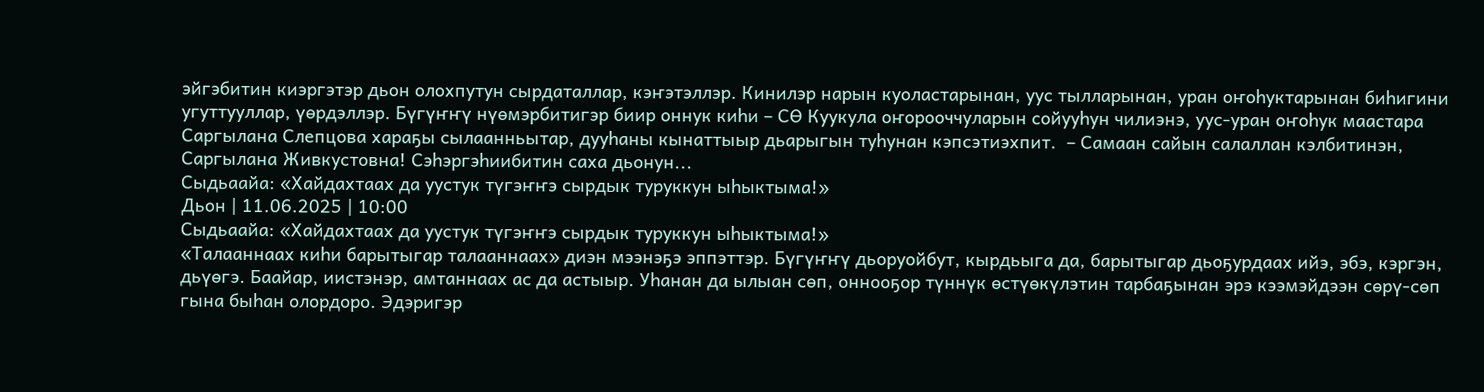эйгэбитин киэргэтэр дьон олохпутун сырдаталлар, кэҥэтэллэр. Кинилэр нарын куоластарынан, уус тылларынан, уран оҥоһуктарынан биһигини угуттууллар, үөрдэллэр. Бүгүҥҥү нүөмэрбитигэр биир оннук киһи – СӨ Куукула оҥорооччуларын сойууһун чилиэнэ, уус-уран оҥоһук маастара Саргылана Слепцова хараҕы сылаанньытар, дууһаны кынаттыыр дьарыгын туһунан кэпсэтиэхпит.  – Самаан сайын салаллан кэлбитинэн, Саргылана Живкустовна! Сэһэргэһиибитин саха дьонун...
Сыдьаайа: «Хайдахтаах да уустук түгэҥҥэ сырдык туруккун ыһыктыма!»
Дьон | 11.06.2025 | 10:00
Сыдьаайа: «Хайдахтаах да уустук түгэҥҥэ сырдык туруккун ыһыктыма!»
«Талааннаах киһи барытыгар талааннаах» диэн мээнэҕэ эппэттэр. Бүгүҥҥү дьоруойбут, кырдьыга да, барытыгар дьоҕурдаах ийэ, эбэ, кэргэн, дьүөгэ. Баайар, иистэнэр, амтаннаах ас да астыыр. Уһанан да ылыан сөп, оннооҕор түннүк өстүөкүлэтин тарбаҕынан эрэ кээмэйдээн сөрү-сөп гына быһан олордоро. Эдэригэр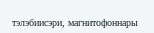тэлэбиисэри, магнитофоннары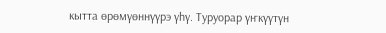кытта өрөмүөннүүрэ үһү. Туруорар үҥкүүтүн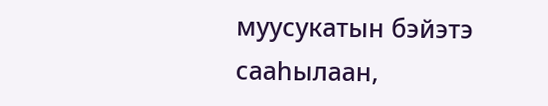муусукатын бэйэтэ сааһылаан,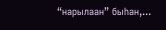“нарылаан” быһан,...